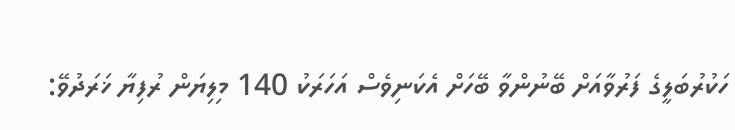ހަކުރުބަލީގެ ފަރުވާއަށް ބޭނުންވާ ބޭހަށް އެކަނިވެސް އަހަރަކު 140 މިލިޔަން ރުފިޔާ ޚަރަދުވޭ: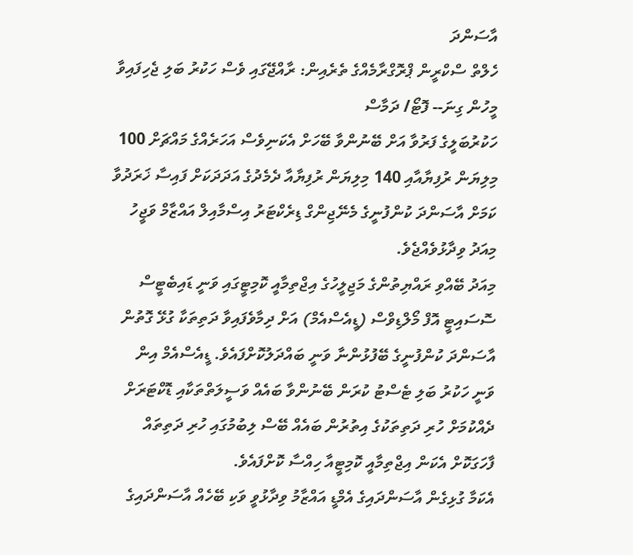އާސަންދަ
ހެލްތް ސްކްރީން ޕްރޮގްރާމެއްގެ ތެރެއިން: ރާއްޖޭގައި ވެސް ހަކުރު ބަލި ޖެހިފައިވާ މީހުން ގިނަ-- ފޮޓޯ/ ދަމާސް
ހަކުރުބަލީގެ ފަރުވާ އަށް ބޭނުންވާ ބޭހަށް އެކަނިވެސް އަހަރެއްގެ މައްޗަށް 100 މިލިޔަން ރުފިޔާއާއި 140 މިލިޔަން ރުފިޔާއާ ދެމެދުގެ އަދަދަކަށް ފައިސާ ޚަރަދުވާ ކަމަށް އާސަންދަ ކުންފުނީގެ މެނޭޖިންގް ޑިރެކްޓަރު އިސްމާއިލް އައްޒާމް ވަޖީހު މިއަދު ވިދާޅުވެއްޖެވެ.
މިއަދު ބޭއްވި ރައްޔިތުންގެ މަޖިލީހުގެ އިޖްތިމާއީ ކޮމިޓީގައި ވަނީ ޑައިބެޓީސް ސޮސައިޓީ އޮފް މޯލްޑިވްސް (ޑީއެސްއެމް) އަށް ދިމާވެފައިވާ ދަތިތަކާ ގުޅޭ ގޮތުން އާސަންދަ ކުންފުނީގެ ބޭފުޅުންނާ ވަނީ ބައްދަލުކޮށްފައެވެ. ޑީއެސްއެމް އިން ވަނީ ހަކުރު ބަލި ޓެސްޓު ކުރަން ބޭނުންވާ ބައެއް ވަސީލަތްތަކާއި ޑޮކްޓަރަށް ދެއްކުމަށް ހުރި ދަތިތަކުގެ އިތުރުން ބައެއް ބޭސް ލިބުމުގައި ހުރި ދަތިތައް ފާހަގަކޮށް އެކަން އިޖްތިމާއީ ކޮމިޓީއާ ހިއްސާ ކޮށްފައެވެ.
އެކަމާ ގުޅިގެން އާސަންދައިގެ އެމްޑީ އައްޒާމު ވިދާޅުވީ ވަކި ބޭހެއް އާސަންދައިގެ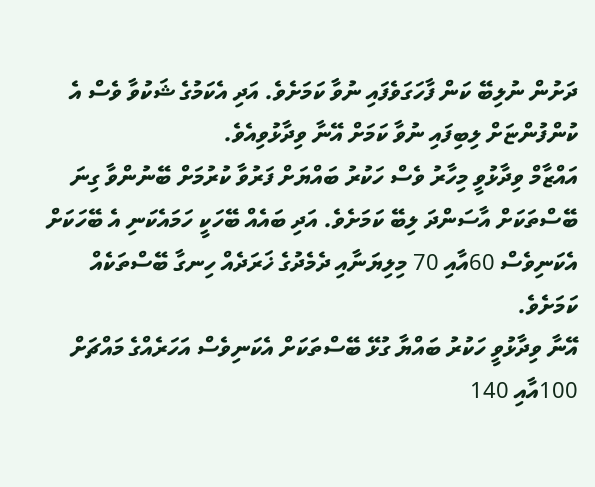ދަށުން ނުލިބޭ ކަން ފާހަގަވެފައި ނުވާ ކަމަށެވެ. އަދި އެކަމުގެ ޝަކުވާ ވެސް އެ ކުންފުންޏަށް ލިބިފައި ނުވާ ކަމަށް އޭނާ ވިދާޅުވިއެވެ.
އައްޒާމް ވިދާޅުވީ މިހާރު ވެސް ހަކުރު ބައްޔަށް ފަރުވާ ކުރުމަށް ބޭނުންވާ ގިނަ ބޭސްތަކަށް އާސަންދަ ލިބޭ ކަމަށެވެ. އަދި ބައެއް ބޭހަކީ ހަމައެކަނި އެ ބޭހަކަށް އެކަނިވެސް 60އާއި 70 މިލިޔަނާއި ދެމެދުގެ ޚަރަދެއް ހިނގާ ބޭސްތަކެއް ކަމަށެވެ.
އޭނާ ވިދާޅުވީ ހަކުރު ބައްޔާ ގުޅޭ ބޭސްތަކަށް އެކަނިވެސް އަހަރެއްގެ މައްޗަށް 100އާއި 140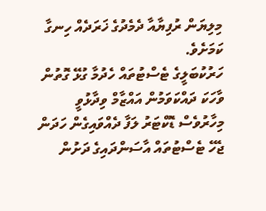މިލިޔަން ރުފިޔާއާ ދެމެދުގެ ޚަރަދެއް ހިނގާ ކަމަށެވެ.
ހަރުކުބަލީގެ ޓެސްޓުތައް ހެދުމާ ގުޅޭ ގޮތުން ވާހަކަ ދައްކަވަމުން އައްޒާމް ވިދާޅުވީ މިހާރުވެސް ޑޮކްޓަރު ލަފާ ދެއްވައިގެން ހަދަން ޖެހޭ ޓެސްޓުތައް އާސަންދައިގެ ދަށުން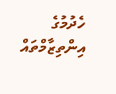ހެދުމުގެ އިންތިޒާމްތައް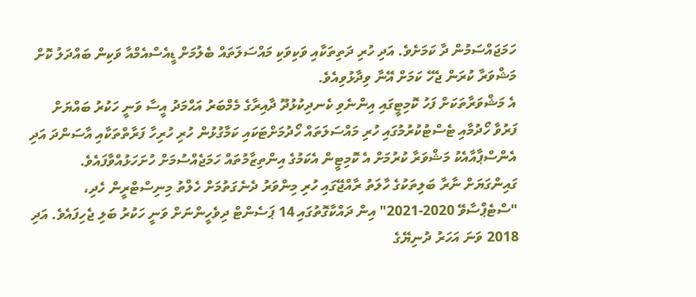ހަމަޖައްސަމުން ދާ ކަމަށެވެ. އަދި ހުރި ދަތިތަކާއި ވަކިވަކި މައްސަލަތައް ބެލުމަށް ޑީއެސްއެމްއާ ވަކިން ބައްދަލު ކޮށް މަޝްވަރާ ކުރަން ޖެހޭ ކަމަށް އޭނާ ވިދާޅުވިއެވެ.
އެ މަޝްވަރާތަކަށް ފަހު ކޮމިޓީގައި އިންނެވި ކެނދިކުޅުދޫ ދާއިރާގެ މެމްބަރު އަޙްމަދު އީސާ ވަނީ ހަކުރު ބައްޔަށް ފަރުވާ ހޯދުމާއި ޓެސްޓުކުރުމުގައި ހުރި މައްސަލަތައް ހޯދުމަށްޓަކައި ކަމާގުޅުން ހުރި ހުރިހާ ފަރާތްތަކާއި އާސަންދަ އަދި އެންސްޕާއާއެކު މަޝްވަރާ ކުރުމަށް އެ ކޮމިޓީން އެކަމުގެ އިންތިޒާމުތައް ހަމަޖެއްސުމަށް ހުށަހަޅުއްވާފައެވެ.
ގައިންގަޔަށް ނާރާ ބަލިތަކުގެ ހާލަތު ރާއްޖޭގައި ހުރި މިންވަރު ދެނެގަތުމަށް ހެލްތު މިނިސްޓްރީން ހެދި، "ސްޓެޕްސާވޭ 2020-2021" އިން ދައްކާގޮތުގައި 14 ޕަސެންޓް ދިވެހީންނަށް ވަނީ ހަކުރު ބަލި ޖެހިފައެވެ. އަދި 2018 ވަނަ އަހަރު ދުނިޔޭގެ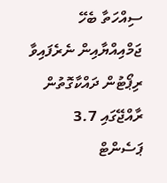ސިއްހަތާ ބެހޭ ޖަމްއިއްޔާއިން ނެރެފައިވާ ރިޕޯޓުން ދައްކާގޮތުން ރާއްޖޭގައި 3.7 ޕަސެންޓް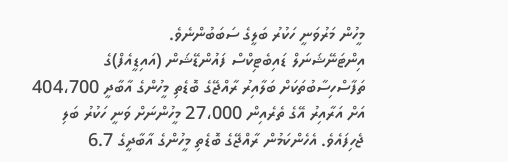މީހުން މަރުވަނީ ހަކުރު ބަލީގެ ސަބަބުންނެވެ.
އިންޓަނޭޝަނަލް ޑައިބެޓިކްސް ފައުންޑޭޝަން (އައިޑީއެފް)ގެ ތަފާސްހިސާބުތަކަށް ބަލާއިރު ރާއްޖޭގެ ބޮޑެތި މީހުންގެ އާބާދީ 404،700 އަށް އަރާއިރު އޭގެ ތެރެއިން 27،000 މީހުންނަށް ވަނީ ހަކުރު ބަލި ޖެހިފައެވެ. އެހެންކަމުން ރާއްޖޭގެ ބޮޑެތި މީހުންގެ އާބާދީގެ 6.7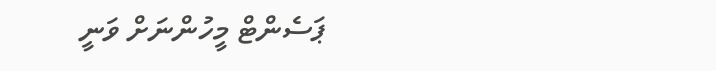ޕަސެންޓް މީހުންނަށް ވަނީ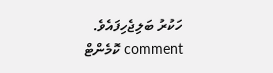ހަކުރު ބަލިޖެހިފައެވެ.
comment ކޮމެންޓް